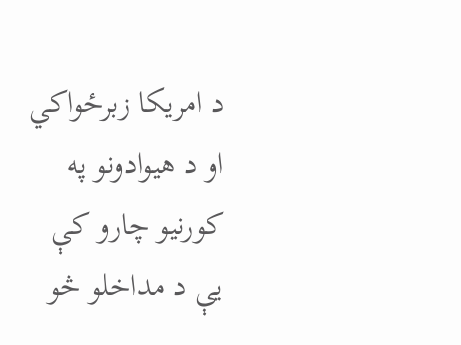د امريکا زبرځواکي او د هيوادونو په کورنيو چارو کې يې د مداخلو څو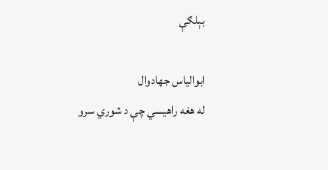بېلګې

ابوالیاس جهادوال
له هغه راهيسي چې د شوري سرو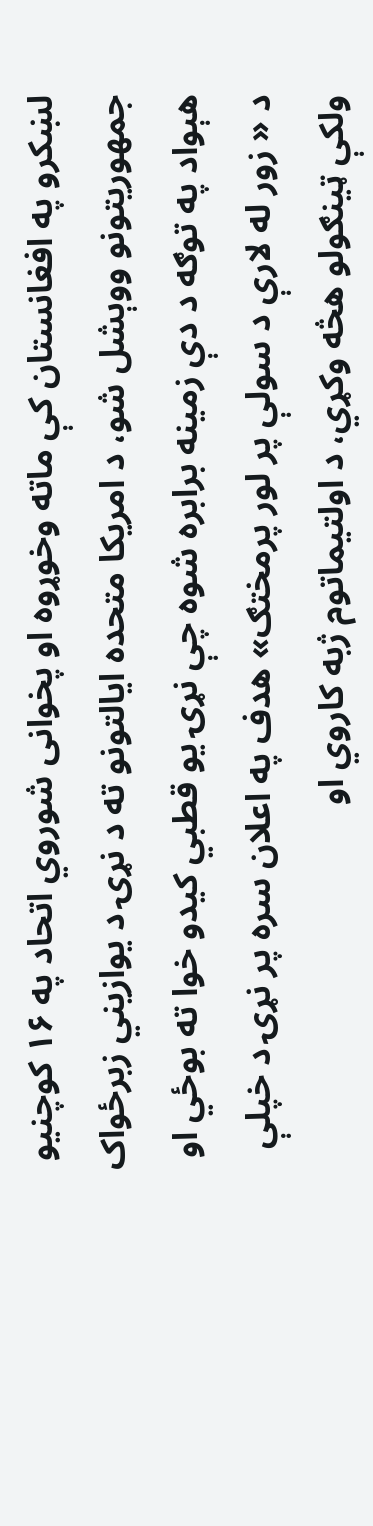لښکرو په افغانستان کې ماته وخوړوه او پخوانی شوروي اتحاد په ۱۶ کوچنيو جمهوريتونو ووېشل شو، د امريکا متحده ايالتونو ته د نړۍ د يوازيني زبرځواک هېواد په توګه د دې زمينه برابره شوه چې نړۍ يو قطبي کيدو خوا ته بوځي او د « زور له لارې د سولې پر لور پرمختګ» هدف په اعلان سره پر نړۍ د خپلې ولکې ټينګولو هڅه وکړي، د اولتيماتوم ژبه کاروي او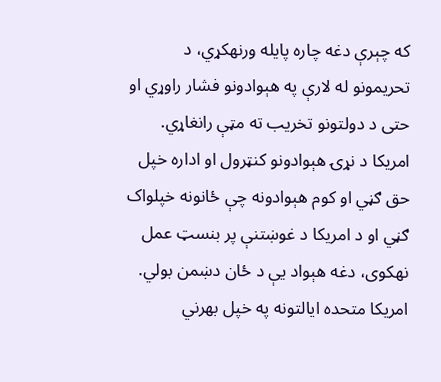که چېرې دغه چاره پايله ورنهکړي، د تحريمونو له لارې په هېوادونو فشار راوړي او حتی د دولتونو تخريب ته مټې رانغاړي. امريکا د نړۍ هېوادونو کنټرول او اداره خپل حق ګڼي او کوم هېوادونه چې ځانونه خپلواک ګڼي او د امريکا د غوښتنې پر بنسټ عمل نهکوی، دغه هېواد يې د ځان دښمن بولي.
امريکا متحده ايالتونه په خپل بهرني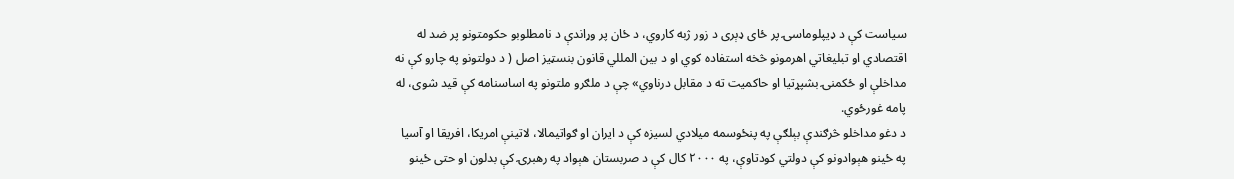سياست کې د ډيپلوماسۍ پر ځای ډېری د زور ژبه کاروي، د ځان پر وړاندې د نامطلوبو حکومتونو پر ضد له اقتصادي او تبليغاتي اهرمونو څخه استفاده کوي او د بين المللي قانون بنسټيز اصل ( د دولتونو په چارو کې نه مداخلې او ځکمنۍ بشپړتيا او حاکميت ته د مقابل درناوي» چې د ملګرو ملتونو په اساسنامه کې قيد شوی، له پامه غورځوي.
د دغو مداخلو څرګندې بېلګې په پنځوسمه ميلادي لسيزه کې د ايران او ګواتيمالا، لاتينې امريکا، افريقا او آسيا په ځينو هېوادونو کې دولتي کودتاوې، په ۲۰۰۰ کال کې د صربستان هېواد په رهبرۍ کې بدلون او حتی ځينو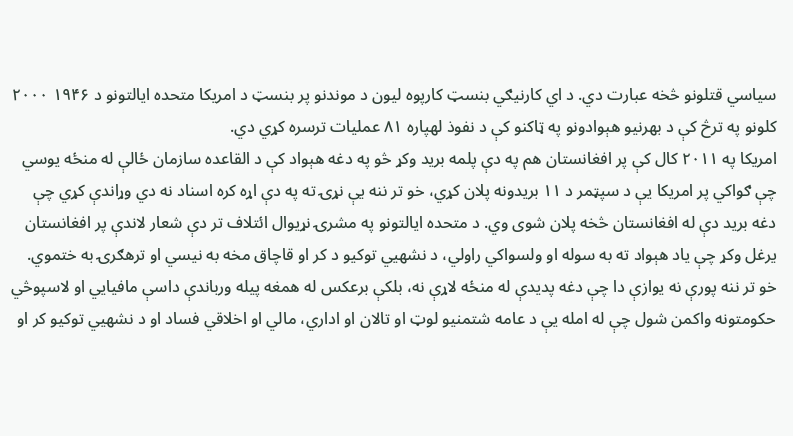سياسي قتلونو څخه عبارت دي. د اي کارنيګي بنسټ کارپوه ليون د موندنو پر بنسټ د امريکا متحده ايالتونو د ۱۹۴۶ ۲۰۰۰ کلونو په ترڅ کې د بهرنيو هېوادونو په ټاکنو کې د نفوذ لهپاره ۸۱ عمليات ترسره کړي دي.
امريکا په ۲۰۱۱ کال کې پر افغانستان هم په دې پلمه بريد وکړ څو په دغه هېواد کې د القاعده سازمان ځالې له منځه يوسي چې ګواکي پر امريکا يې د سپټمر د ۱۱ بريدونه پلان کړي، خو تر ننه يې نړۍ ته په دې اړه کره اسناد نه دي وړاندې کړي چې دغه بريد دې له افغانستان څخه پلان شوی وي. د متحده ايالتونو په مشرۍ نړيوال ائتلاف تر دې شعار لاندې پر افغانستان يرغل وکړ چې ياد هېواد ته به سوله او ولسواکي راولي، د نشهيي توکيو د کر او قاچاق مخه به نیسي او ترهګرۍ به ختموي. خو تر ننه پورې نه يوازې دا چې دغه پديدې له منځه لاړې نه، بلکې برعکس له همغه پيله ورباندې داسې مافيايي او لاسپوڅي حکومتونه واکمن شول چې له امله يې د عامه شتمنيو لوټ او تالان او اداري، مالي او اخلاقي فساد او د نشهيي توکيو کر او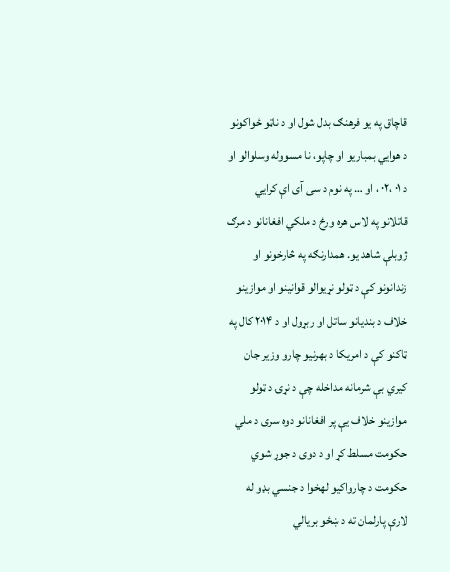قاچاق په يو فرهنګ بدل شول او د ناټو ځواکونو د هوايي بمباريو او چاپو، نا مسووله وسلوالو او د ۰۱ ،۰۲ ، او … په نوم د سی آی اې کرايي قاتلانو په لاس هره ورځ د ملکي افغانانو د مرګ ژوبلې شاهد يو. همدارنګه په څارخونو او زندانونو کې د ټولو نړيوالو قوانينو او موازينو خلاف د بنديانو ساتل او ربړول او د ۲۰۱۴ کال په ټاکنو کې د امريکا د بهرنيو چارو وزير جان کيري بې شرمانه مداخله چې د نړۍ د ټولو موازينو خلاف يې پر افغانانو دوه سری د ملي حکومت مسلط کړ او د دوی د جوړ شوي حکومت د چارواکيو لهخوا د جنسي بډو له لارې پارلمان ته د ښځو بريالي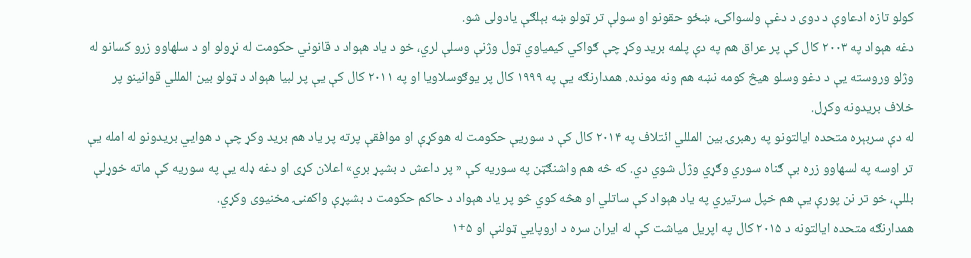کولو تازه ادعاوې د دوی د دغې ولسواکۍ، ښځو حقونو او سولې تر ټولو ښه بېلګې يادولی شو.
دغه هېواد په ۲۰۰۳ کال کې پر عراق هم په دې پلمه بريد وکړ چې ګواکي کيمياوي ټول وژنې وسلې لري، خو د ياد هېواد د قانوني حکومت له نړولو او د سلهاوو زرو کسانو له وژلو وروسته يې د دغو وسلو هيڅ کومه نښه هم ونه مونده. همدارنګه يې په ۱۹۹۹ کال پر يوګوسلاويا او په ۲۰۱۱ کال کې يې پر لبيا هېواد د ټولو بين المللي قوانينو پر خلاف بريدونه وکړل.
له دې سربېره متحده ايالتونو په رهبرۍ بين المللي ائتلاف په ۲۰۱۴ کال کې د سوريې حکومت له هوکړې او موافقې پرته پر ياد هم بريد وکړ چې د هوايي بريدونو له امله يې تر اوسه په لسهاوو زره بې ګناه سوري وګړي وژل شوي دي. که څه هم واشنګټن په سوريه کې « پر داعش د بشپړ بري» اعلان کړی او دغه ډله يې په سوريه کې ماته خوړلې بللې، خو تر نن پورې يې هم خپل سرتيري په ياد هېواد کې ساتلي او هڅه کوي څو پر ياد هېواد د حاکم حکومت د بشپړې واکمنۍ مخنيوی وکړي.
همدارنګه متحده ايالتونه د ۲۰۱۵ کال په اپريل مياشت کې له ايران سره د اروپايي ټولنې او ۵+۱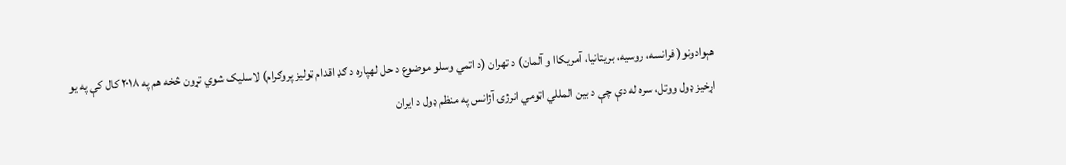هېوادونو( فرانسه، روسیه، بریتانیا، آمریکاا و آلمان) د تهران (د اتمي وسلو موضوع د حل لهپاره د ګډ اقدام ټوليز پروګرام) لاسليک شوي تړون څخه هم په ۲۰۱۸ کال کې په يو اړخيز ډول ووتل، سره له دې چې د بين المللي اټومي انرژۍ آژانس په منظم ډول د ايران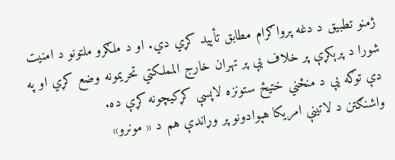ژمنو تطبیق د دغه پرواګرام مطابق تأييد کړي دي. او د ملګرو ملتونو د امنيت شورا د پرېکړې پر خلاف يې پر تهران خارج المملکتي تحريمونه وضع کړي او په دې توګه يې د منځني ختيځ ستونزه لاپسې کړکيچونه کړې ده.
واشنګتن د لاتينې امريکا هېوادونو پر وړاندې هم د « مونرو»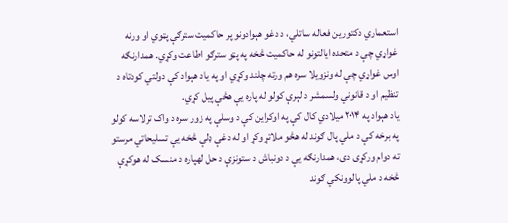استعماري دکتورين فعاله ساتلي، د دغو هېوادونو پر حاکميت سترګې پټوي او ورنه غواړي چې د متحده ايالتونو له حاکميت څخه په پټو سترګو اطاعت وکړي. همدارنګه اوس غواړي چې له ونزويلا سره هم ورته چلند وکړي او په ياد هېواد کې دولتي کودتاه د تنظیم او د قانوني ولسمشر د لېرې کولو له پاره يې هڅې پيل کړي.
ياد هېواد په ۲۰۱۴ ميلادي کال کې په اوکراين کې د وسلې په زور سره د واک ترلاسه کولو په برخه کې د ملي پال ګوند له هڅو ملاتړ وکړ او له دغې ډلې څخه يې تسليحاتي مرستو ته دوام ورکړی دی، همدارنګه يې د دونباش د ستونزې د حل لهپاره د منسک له هوکړې څخه د ملي پالوونکي ګوند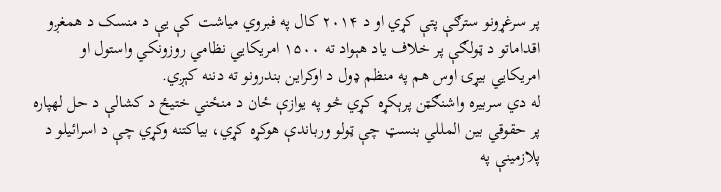پر سرغړونو سترګې پتې کړي او د ۲۰۱۴ کال په فبروي مياشت کې يې د منسک د همغږو اقداماتو د ټولګې پر خلاف ياد هېواد ته ۱۵۰۰ امريکايي نظامي روزونکي واستول او امريکايي بيړۍ اوس هم په منظم ډول د اوکراين بندرونو ته دننه کېږي.
له دي سربيره واشنګټن پرېکړه کړي څو په يوازې ځان د منځني ختيځ د کشالې د حل لهپاره پر حقوقي بين المللي بنسټ چې ټولو ورباندې هوکړه کړي، بياکتنه وکړي چې د اسرائيلو د پلازمينې په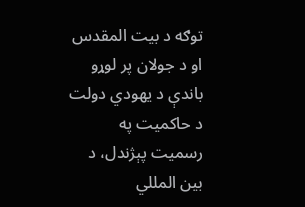توګه د بيت المقدس او د جولان پر لوړو باندې د يهودي دولت د حاکميت په رسميت پېژندل، د بين المللي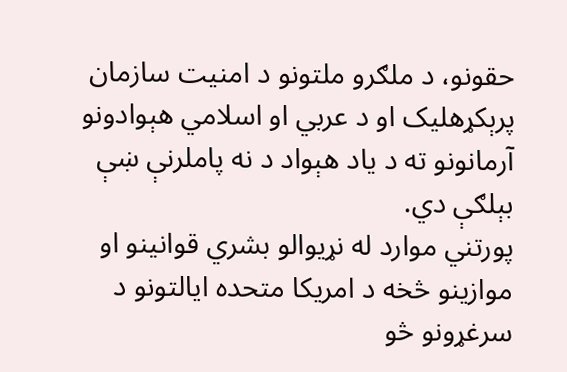حقونو، د ملګرو ملتونو د امنيت سازمان پرېکړهليک او د عربي او اسلامي هېوادونو آرمانونو ته د ياد هېواد د نه پاملرنې ښې بېلګې دي.
پورتني موارد له نړيوالو بشري قوانينو او موازينو څخه د امريکا متحده ايالتونو د سرغړونو څو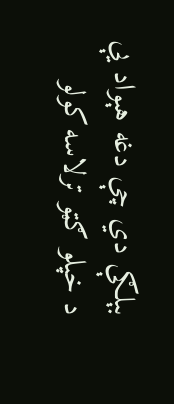بېلګې دي چې دغه هېواد يې د خپلو ګټو ترلاسه کولو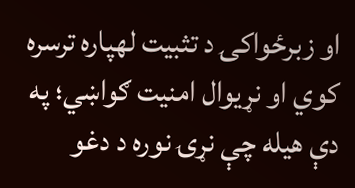او زبرځواکۍ د تثبيت لهپاره ترسره کوي او نړيوال امنيت ګواښي؛ په دې هيله چې نړۍ نوره د دغو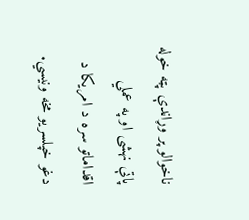ناخوالو پر وړاندې پټه خوله پاتې نهشی او په عملي اقداماتو سره د امريکا د دغو خپلسريو مخه ونيسي.